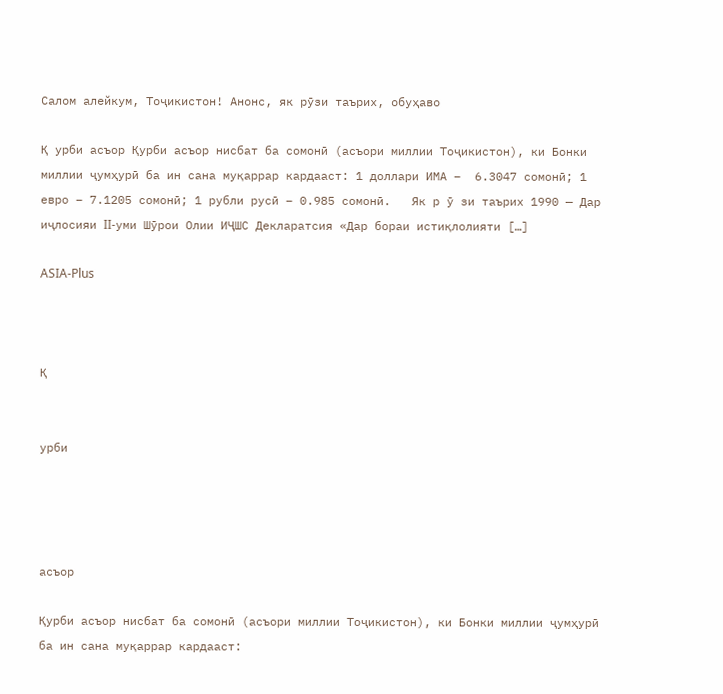Салом алейкум, Тоҷикистон! Анонс, як рӯзи таърих, обуҳаво

Қ урби асъор Қурби асъор нисбат ба сомонӣ (асъори миллии Тоҷикистон), ки Бонки миллии ҷумҳурӣ ба ин сана муқаррар кардааст: 1 доллари ИМА –  6.3047 сомонӣ; 1 евро – 7.1205 сомонӣ; 1 рубли русӣ – 0.985 сомонӣ.   Як р ӯ зи таърих 1990 — Дар иҷлосияи II-уми Шӯрои Олии ИҶШС Декларатсия «Дар бораи истиқлолияти […]

ASIA-Plus



Қ


урби




асъор

Қурби асъор нисбат ба сомонӣ (асъори миллии Тоҷикистон), ки Бонки миллии ҷумҳурӣ ба ин сана муқаррар кардааст: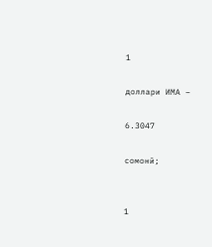1

доллари ИМА –

6.3047

сомонӣ;


1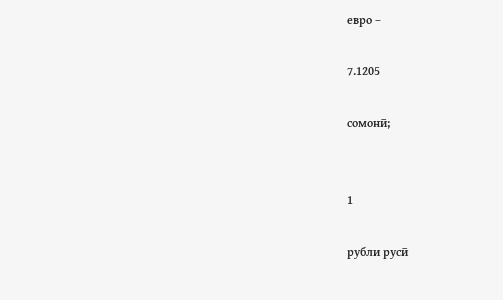евро –

7.1205

сомонӣ;


1

рубли русӣ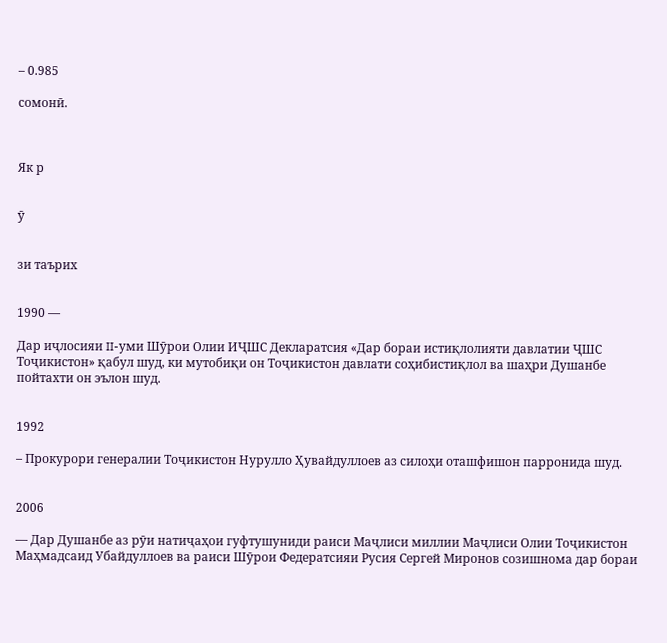– 0.985

сомонӣ.



Як р


ӯ


зи таърих


1990 —

Дар иҷлосияи II-уми Шӯрои Олии ИҶШС Декларатсия «Дар бораи истиқлолияти давлатии ҶШС Тоҷикистон» қабул шуд, ки мутобиқи он Тоҷикистон давлати соҳибистиқлол ва шаҳри Душанбе пойтахти он эълон шуд.


1992

– Прокурори генералии Тоҷикистон Нурулло Ҳувайдуллоев аз силоҳи оташфишон парронида шуд.


2006

— Дар Душанбе аз рӯи натиҷаҳои гуфтушуниди раиси Маҷлиси миллии Маҷлиси Олии Тоҷикистон Маҳмадсаид Убайдуллоев ва раиси Шӯрои Федератсияи Русия Сергей Миронов созишнома дар бораи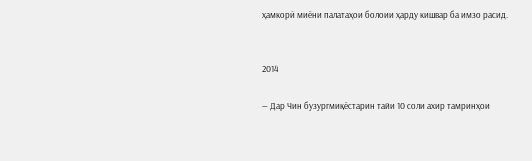ҳамкорӣ миёни палатаҳои болоии ҳарду кишвар ба имзо расид.


2014

— Дар Чин бузургмиқёстарин тайи 10 соли ахир тамринҳои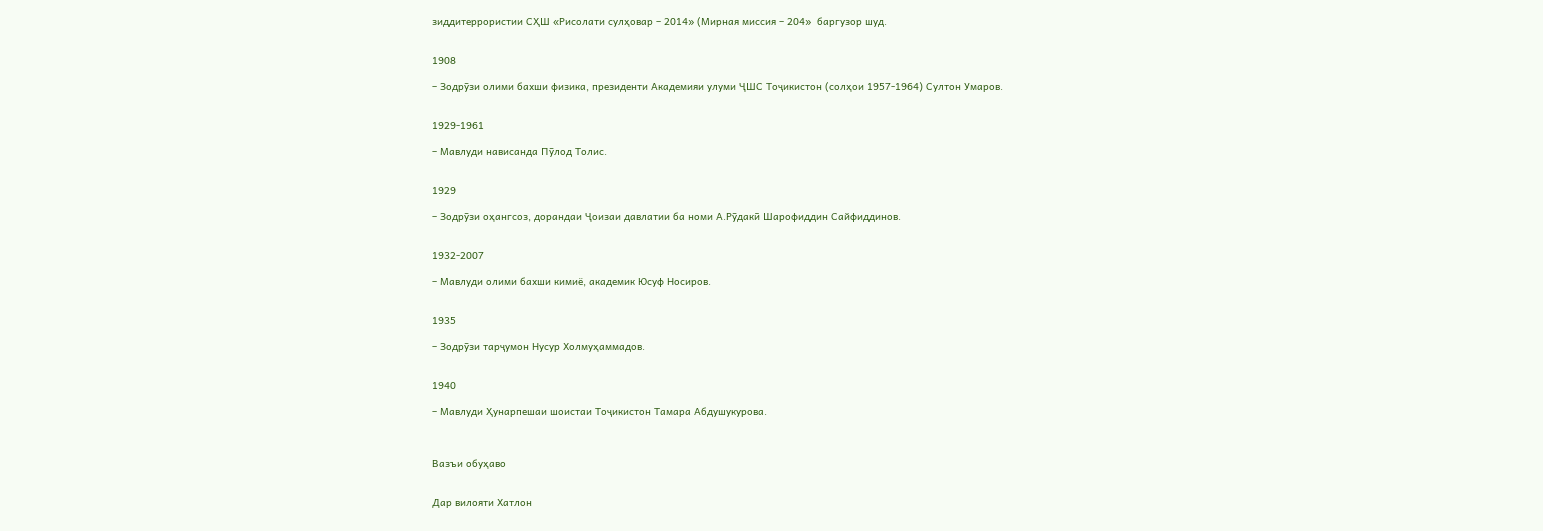зиддитеррористии СҲШ «Рисолати сулҳовар – 2014» (Мирная миссия – 204»  баргузор шуд.


1908

– Зодрӯзи олими бахши физика, президенти Академияи улуми ҶШС Тоҷикистон (солҳои 1957-1964) Султон Умаров.


1929-1961

– Мавлуди нависанда Пӯлод Толис.


1929

– Зодрӯзи оҳангсоз, дорандаи Ҷоизаи давлатии ба номи А.Рӯдакӣ Шарофиддин Сайфиддинов.


1932-2007

– Мавлуди олими бахши кимиё, академик Юсуф Носиров.


1935

– Зодрӯзи тарҷумон Нусур Холмуҳаммадов.


1940

– Мавлуди Ҳунарпешаи шоистаи Тоҷикистон Тамара Абдушукурова.



Вазъи обуҳаво


Дар вилояти Хатлон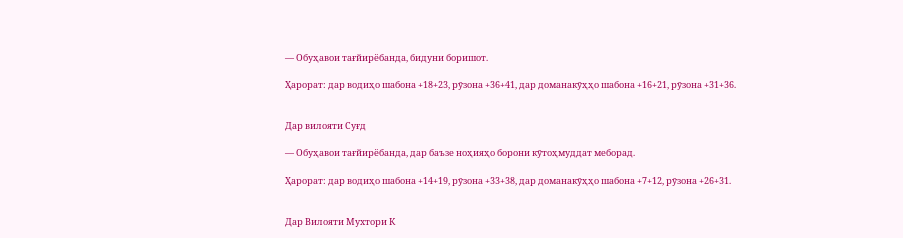— Обуҳавои тағйирёбанда, бидуни боришот.

Ҳарорат: дар водиҳо шабона +18+23, рӯзона +36+41, дар доманакӯҳҳо шабона +16+21, рӯзона +31+36.


Дар вилояти Суғд

— Обуҳавои тағйирёбанда, дар баъзе ноҳияҳо борони кӯтоҳмуддат меборад.

Ҳарорат: дар водиҳо шабона +14+19, рӯзона +33+38, дар доманакӯҳҳо шабона +7+12, рӯзона +26+31.


Дар Вилояти Мухтори К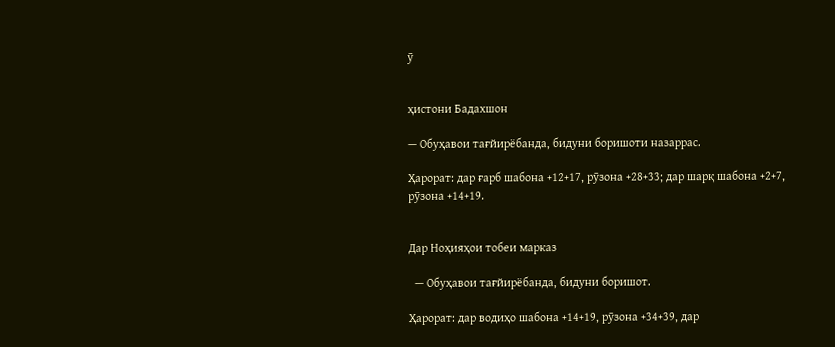ӯ


ҳистони Бадахшон

— Обуҳавои тағйирёбанда, бидуни боришоти назаррас.

Ҳарорат: дар ғарб шабона +12+17, рӯзона +28+33; дар шарқ шабона +2+7, рӯзона +14+19.


Дар Ноҳияҳои тобеи марказ

  — Обуҳавои тағйирёбанда, бидуни боришот.

Ҳарорат: дар водиҳо шабона +14+19, рӯзона +34+39, дар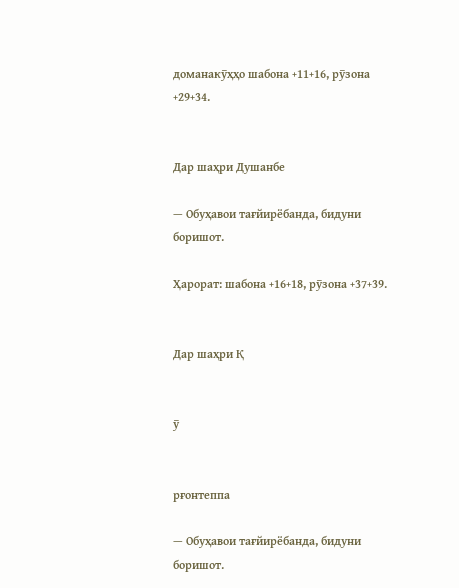доманакӯҳҳо шабона +11+16, рӯзона +29+34.


Дар шаҳри Душанбе

— Обуҳавои тағйирёбанда, бидуни боришот.

Ҳарорат: шабона +16+18, рӯзона +37+39.


Дар шаҳри Қ


ӯ


рғонтеппа

— Обуҳавои тағйирёбанда, бидуни боришот.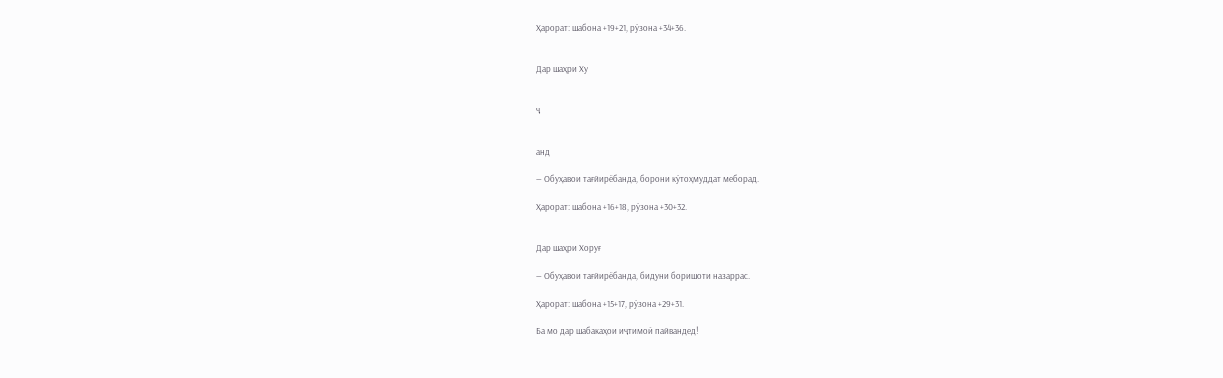Ҳарорат: шабона +19+21, рӯзона +34+36.


Дар шаҳри Ху


ҷ


анд

— Обуҳавои тағйирёбанда, борони кӯтоҳмуддат меборад.

Ҳарорат: шабона +16+18, рӯзона +30+32.


Дар шаҳри Хоруғ

— Обуҳавои тағйирёбанда, бидуни боришоти назаррас.

Ҳарорат: шабона +15+17, рӯзона +29+31.

Ба мо дар шабакаҳои иҷтимоӣ пайвандед!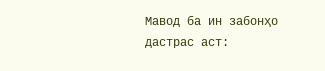Мавод ба ин забонҳо дастрас аст: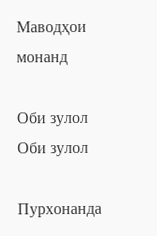Маводҳои монанд

Оби зулол
Оби зулол

Пурхонанда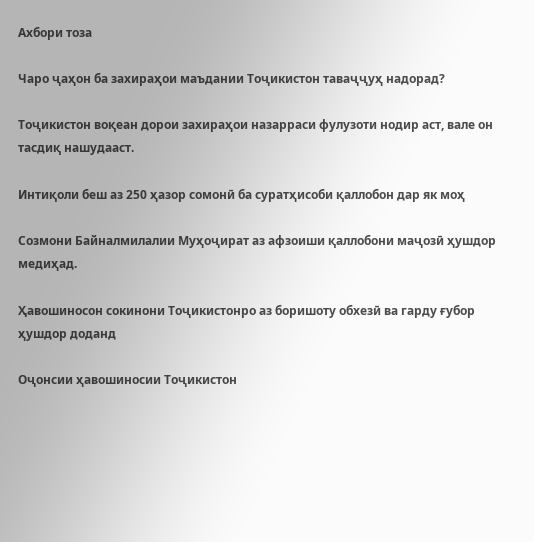Ахбори тоза

Чаро ҷаҳон ба захираҳои маъдании Тоҷикистон таваҷҷуҳ надорад?

Тоҷикистон воқеан дорои захираҳои назарраси фулузоти нодир аст, вале он тасдиқ нашудааст.

Интиқоли беш аз 250 ҳазор сомонӣ ба суратҳисоби қаллобон дар як моҳ

Созмони Байналмилалии Муҳоҷират аз афзоиши қаллобони маҷозӣ ҳушдор медиҳад.

Ҳавошиносон сокинони Тоҷикистонро аз боришоту обхезӣ ва гарду ғубор ҳушдор доданд

Оҷонсии ҳавошиносии Тоҷикистон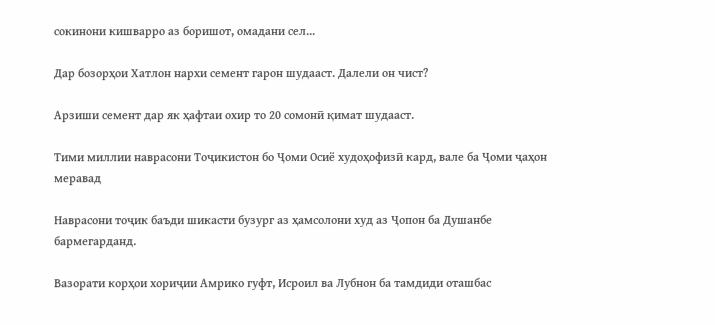сокинони кишварро аз боришот, омадани сел...

Дар бозорҳои Хатлон нархи семент гарон шудааст. Далели он чист?

Арзиши семент дар як ҳафтаи охир то 20 сомонӣ қимат шудааст.

Тими миллии наврасони Тоҷикистон бо Ҷоми Осиё худоҳофизӣ кард, вале ба Ҷоми ҷаҳон меравад

Наврасони тоҷик баъди шикасти бузург аз ҳамсолони худ аз Ҷопон ба Душанбе бармегарданд.

Вазорати корҳои хориҷии Амрико гуфт, Исроил ва Лубнон ба тамдиди оташбас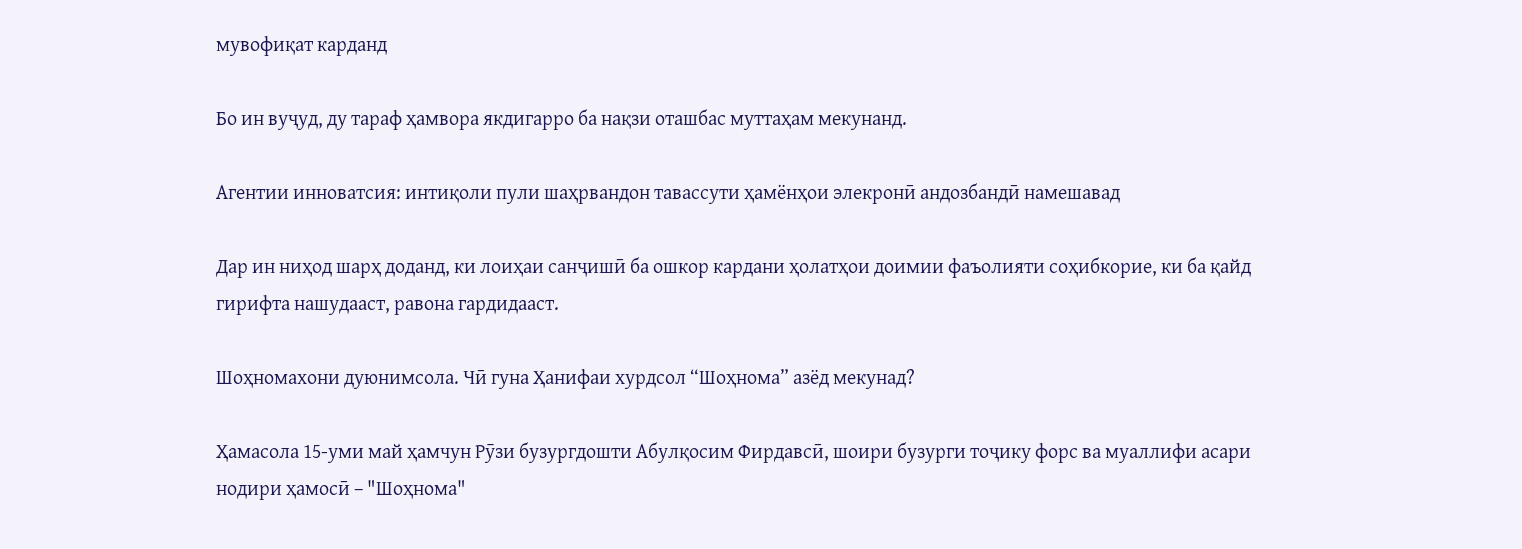мувофиқат карданд

Бо ин вуҷуд, ду тараф ҳамвора якдигарро ба нақзи оташбас муттаҳам мекунанд.

Агентии инноватсия: интиқоли пули шаҳрвандон тавассути ҳамёнҳои элекронӣ андозбандӣ намешавад

Дар ин ниҳод шарҳ доданд, ки лоиҳаи санҷишӣ ба ошкор кардани ҳолатҳои доимии фаъолияти соҳибкорие, ки ба қайд гирифта нашудааст, равона гардидааст.

Шоҳномахони дуюнимсола. Чӣ гуна Ҳанифаи хурдсол “Шоҳнома” азёд мекунад?

Ҳамасола 15-уми май ҳамчун Рӯзи бузургдошти Абулқосим Фирдавсӣ, шоири бузурги тоҷику форс ва муаллифи асари нодири ҳамосӣ – "Шоҳнома"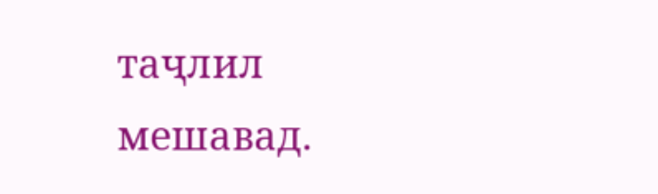таҷлил мешавад.